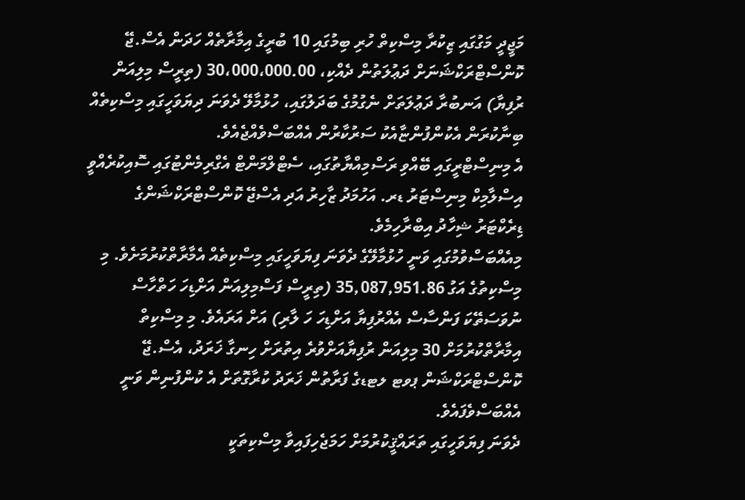މަޖީދީ މަގުގައި ޒިކުރާ މިސްކިތް ހުރި ބިމުގައި 10 ބުރީގެ އިމާރާތެއް ހަދަން އެސް.ޖޭ ކޮންސްޓްރަކްޝަނަށް ދަޢުލަތުން ދެއްކި، 30،000،000.00 (ތިރީސް މިލިއަން ރުފިޔާ) އަނބުރާ ދަޢުލަތަށް ނެގުމުގެ ބަދަލުގައި، ހުޅުމާލޭ ދެވަނަ ދިޔަވަހީގައި މިސްކިތެއް ބިނާކުރަން އެކުންފުންޏާއެކު ސަރުކާރުން އެއްބަސްވެއްޖެއެވެ.
އެ މިނިސްޓްރީގައި ބޭއްވި ރަސްމިއްޔާތުގައި، ސެޓްލްމަންޓް އެގްރިމެންޓުގައި ސޮއިކުރެއްވީ އިސްލާމިކް މިނިސްޓަރު ޑރ. އަހުމަދު ޒާހިރު އަދި އެސްޖޭ ކޮންސްޓްރަކްޝަންގެ ޑިރެކްޓަރު ޝިހާދު އިބްރާހިމެވެ.
މިއެއްބަސްވުމުގައި ވަނީ ހުޅުމާލޭގެ ދެވަނަ ފިޔަވަހީގައި މިސްކިތެއް އެމާރާތްކުރުމަށެވެ. މި މިސްކިތުގެ އަގު 35,087,951.86 (ތިރީސް ފަސްމިލިއަން އަށްޑިހަ ހަތްހާސް ނުވަސަތޭކަ ފަންސާސް އެއްރުފިޔާ އަށްޑިހަ ހަ ލާރި) އަށް އަރައެވެ. މި މިސްކިތް އިމާރާތްކުރުމަށް 30 މިލިއަން ރުފިޔާއަށްވުރެ އިތުރަށް ހިނގާ ޚަރަދު، އެސް.ޖޭ ކޮންސްޓްރަކްޝަން ޕވޓ ލޓޑގެ ފަރާތުން ޚަރަދު ކުރާގޮތަށް އެ ކުންފުނިން ވަނީ އެއްބަސްވެފައެވެ.
ދެވަނަ ފިޔަވަހީގައި ތަރައްޤީކުރުމަށް ހަމަޖެހިފައިވާ މިސްކިތަކީ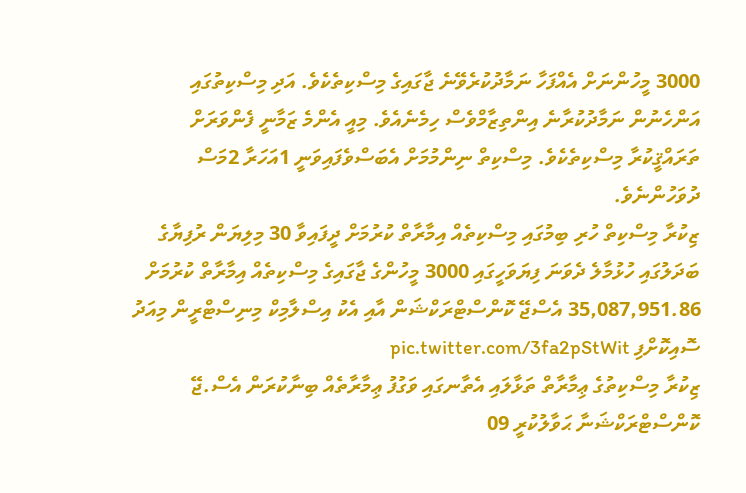3000 މީހުންނަށް އެއްފަހާ ނަމާދުކުރެވޭނެ ޖާގައިގެ މިސްކިތެކެވެ. އަދި މިސްކިތުގައި އަންހެނުން ނަމާދުކުރާނެ އިންތިޒާމްވެސް ހިމެނެއެވެ. މިއީ އެންމެ ޒަމާނީ ފެންވަރަށް ތަރައްޤީކުރާ މިސްކިތެކެވެ. މިސްކިތް ނިންމުމަށް އެބަސްވެފައިވަނީ 1އަހަރާ 2މަސް ދުވަހުންނެވެ.
ޒިކުރާ މިސްކިތް ހުރި ބިމުގައި މިސްކިތެއް އިމާރާތް ކުރުމަށް ދީފައިވާ 30 މިލިޔަން ރުފިޔާގެ ބަދަލުގައި ހުޅުމާލެ ދެވަނަ ފިޔަވަހީގައި 3000 މީހުންގެ ޖާގައިގެ މިސްކިތެއް އިމާރާތް ކުރުމަށް 35,087,951.86 އެސްޖޭ ކޮންސްޓްރަކްޝަން އާއި އެކު އިސްލާމިކް މިނިސްޓްރީން މިއަދު ސޮއިކޮށްފި pic.twitter.com/3fa2pStWit
ޒިކުރާ މިސްކިތުގެ ޢިމާރާތް ތަޅާލައި އެތާނގައި ވަގުފު ޢިމާރާތެއް ބިނާކުރަން އެސް.ޖޭ ކޮންސްޓްރަކްޝަނާ ޙަވާލުކުރީ 09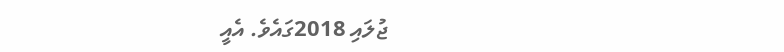ޖުލައި 2018ގައެވެ. އެއީ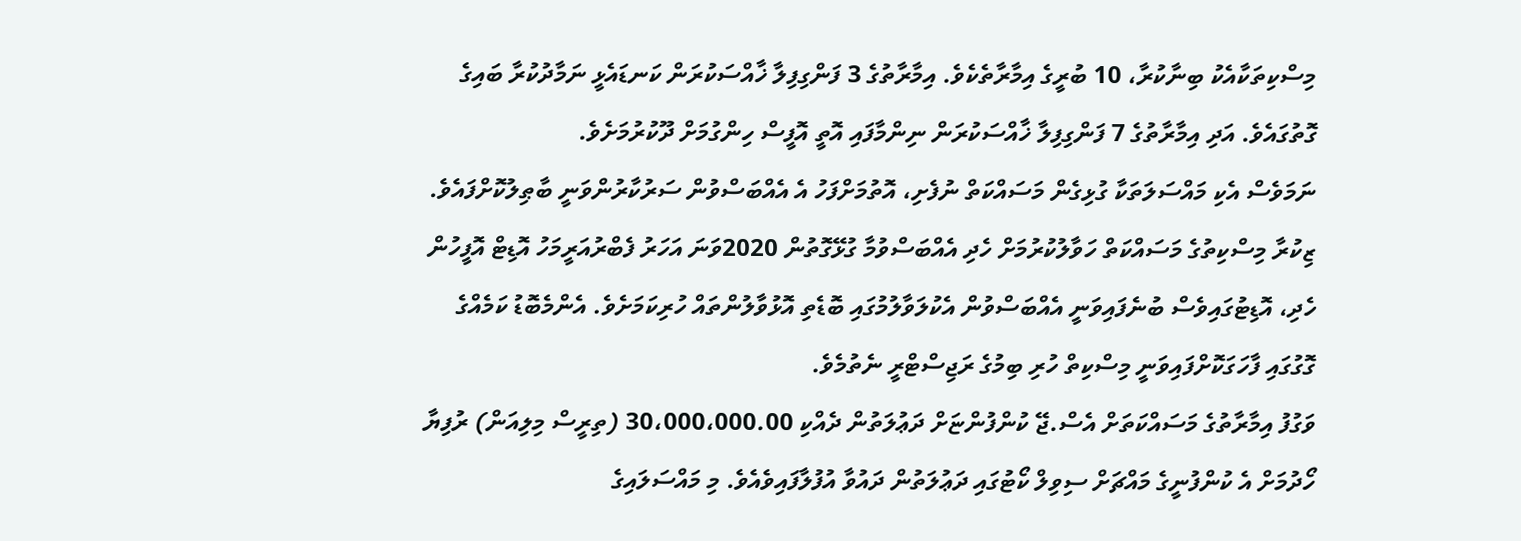މިސްކިތަކާއެކު ބިނާކުރާ، 10 ބުރީގެ އިމާރާތެކެވެ. އިމާރާތުގެ 3 ފަންގިފިލާ ޚާއްސަކުރަން ކަނޑައެޅީ ނަމާދުކުރާ ބައިގެ ގޮތުގައެވެ. އަދި އިމާރާތުގެ 7 ފަންގިފިލާ ޚާއްސަކުރަން ނިންމާފައި އޮތީ އޮފީސް ހިންގުމަށް ދޫކުރުމަށެވެ.
ނަމަވެސް އެކި މައްސަލަތަކާ ގުޅިގެން މަސައްކަތް ނުފެށި، އޮތުމަށްފަހު އެ އެއްބަސްވުން ސަރުކާރުންވަނީ ބާޠިލުކޮށްފައެވެ. ޒިކުރާ މިސްކިތުގެ މަސައްކަތް ހަވާލުކުރުމަށް ހެދި އެއްބަސްވުމާ ގުޅޭގޮތުން 2020ވަނަ އަހަރު ފެބްރުއަރީމަހު އޮޑިޓް އޮފީހުން ހެދި، އޮޑިޓުގައިވެސް ބުނެފައިވަނީ އެއްބަސްވުން އެކުލަވާލުމުގައި ބޮޑެތި އޮޅުވާލުންތައް ހުރިކަމަށެވެ. އެންމެބޮޑު ކަމެއްގެ ގޮގުގައި ފާހަގަކޮށްފައިވަނީ މިސްކިތް ހުރި ބިމުގެ ރަޖިސްޓްރީ ނެތުމެވެ.
ވަގުފު އިމާރާތުގެ މަސައްކަތަށް އެސް.ޖޭ ކުންފުންޏަށް ދަޢުލަތުން ދެއްކި 30،000،000.00 (ތިރީސް މިލިއަން) ރުފިޔާ ހޯދުމަށް އެ ކުންފުނީގެ މައްޗަށް ސިވިލް ކޯޓުގައި ދަޢުލަތުން ދައުވާ އުފުލާފައިވެއެވެ. މި މައްސަލައިގެ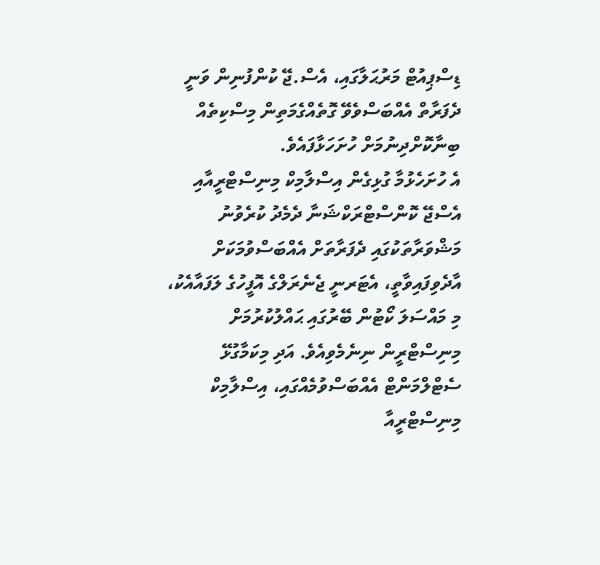ޑިސްޕިއުޓް މަރުޙަލާގައި، އެސް.ޖޭ ކުންފުނިން ވަނީ ދެފަރާތް އެއްބަސްވެވޭ ގޮތެއްގެމަތިން މިސްކިތެއް ބިނާކޮށްދިނުމަށް ހުށަހަޅާފައެވެ.
އެ ހުށަހެޅުމާ ގުޅިގެން އިސްލާމިކް މިނިސްޓްރީއާއި އެސްޖޭ ކޮންސްޓްރަކްޝަނާ ދެމެދު ކުރެވުނު މަޝްވަރާތަކުގައި ދެފަރާތަށް އެއްބަސްވުމަކަށް އާދެވިފައިވާތީ، އެޓަރނީ ޖެނެރަލްގެ އޮފީހުގެ ލަފައާއެކު، މި މައްސަލަ ކޯޓުން ބޭރުގައި ޙައްލުކުރުމަށް މިނިސްޓްރީން ނިނެމެވިއެވެ. އަދި މިކަމާގުޅޭ ސެޓްލްމަންޓް އެއްބަސްވުމެއްގައި، އިސްލާމިކް މިނިސްޓްރީއާ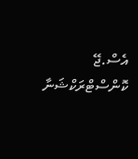އެސް.ޖޭ ކޮންސްޓްރަކްޝަނާ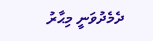ދެމެދުވަނީ މިޙާރު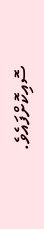ސޮއިކޮށްފައެވެ.